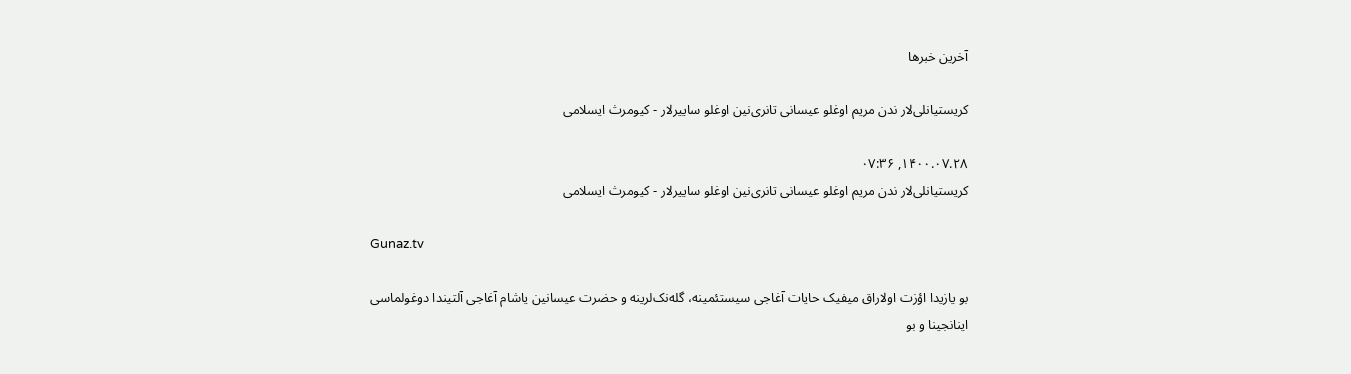آخرین خبرها

کریستیانلی‌لار ندن مریم اوغلو عیسانی تانری‌نین اوغلو ساییرلار - کیومرث ایسلامی

۱۴۰۰.۰۷.۲۸, ۰۷:۳۶
کریستیانلی‌لار ندن مریم اوغلو عیسانی تانری‌نین اوغلو ساییرلار - کیومرث ایسلامی

Gunaz.tv

بو یازیدا اؤزت اولاراق میفیک حایات آغاجی سیستئمینه، گله‌نک‌لرینه و حضرت عیسانین یاشام آغاجی آلتیندا دوغولماسی اینانجینا و بو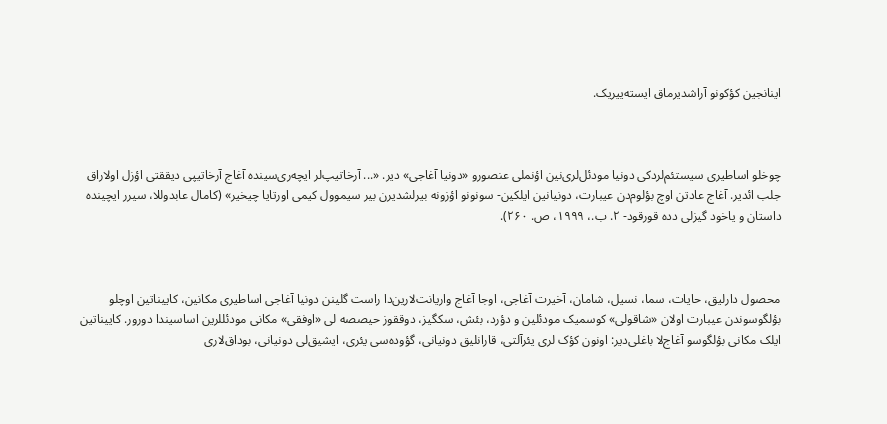اینانجین کؤکونو آراشدیرماق ایسته‌ییریک.



چوخلو اساطیری سیستئم‌لر‌دکی دونیا مودئل‌لری‌نین اؤنملی عنصورو «دونیا آغاجی» دیر. «... آرخاتیپ‌لر ایچه‌ری‌سینده آغاج آرخاتیپی دیققتی اؤزل اولاراق جلب ائدیر. آغاج عادتن اوچ بؤلوم‌دن عیبارت، دونیانین ایلکین- سونونو اؤزونه بیرلشدیرن بیر سیموول کیمی اورتایا چیخیر» (کامال عابدوللا، سیرر ایچینده داستان و یاخود گیزلی دده قورقود- ۲. ب.، ۱۹۹۹، ص. ۲۶۰).



محصول دارلیق، حایات، سما، نسیل، شامان، آخیرت آغاجی، اوجا آغاج واریانت‌لارین‌دا راست گلینن دونیا آغاجی اساطیری مکانین، کاییناتین اوچلو بؤلگوسوندن عیبارت اولان «شاقولی» کوسمیک مودئلین و دؤرد، بئش، سکگیز، دوققوز حیصصه لی «اوفقی» مکانی مودئللرین اساسیندا دورور. کاییناتین ایلک مکانی بؤلگوسو آغاج‌لا باغلی‌دیر: اونون کؤک لری یئرآلتی، قارانلیق دونیا‌نی، گؤوده‌سی یئری، ایشیق‌لی دونیانی، بوداق‌لاری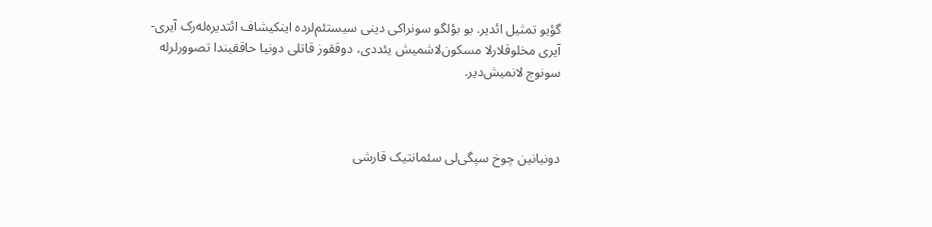گؤیو تمثیل ائدیر. بو بؤلگو سونراکی دینی سیستئم‌لرده اینکیشاف ائتدیره‌له‌رک آیری-آیری مخلوقلارلا مسکون‌لاشمیش یئددی، دوققوز قاتلی دونیا حاققیندا تصوورلرله سونوج لانمیش‌دیر.



دونیانین چوخ سپگی‌لی سئمانتیک قارشی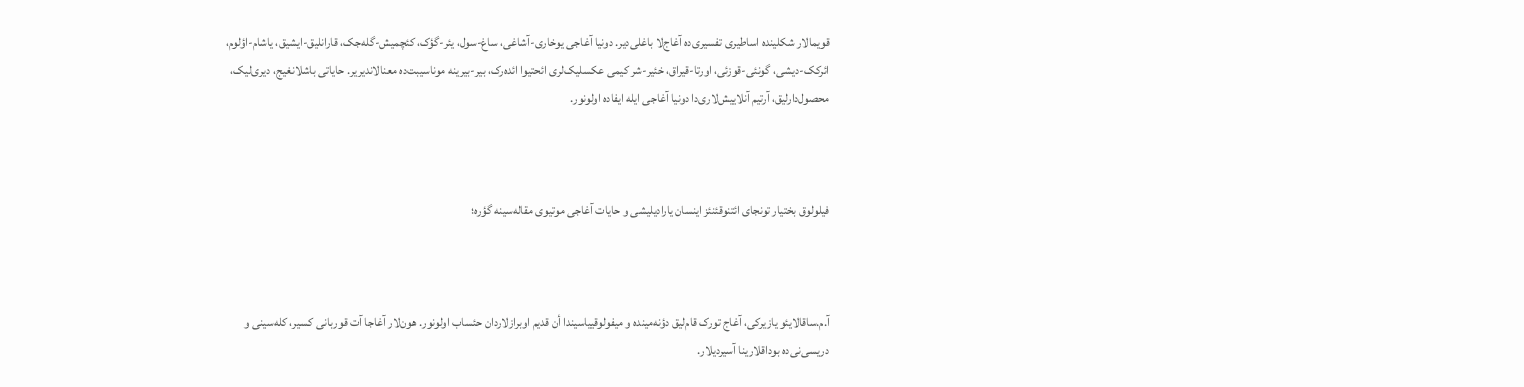قویمالار شکلینده اساطیری تفسیری‌ده آغاج‌لا باغلی‌دیر. دونیا آغاجی یوخاری-آشاغی، ساغ-سول، یئر-گؤک، کئچمیش-گله‌جک، قارانلیق-ایشیق، یاشام-اؤلوم، ائرکک-دیشی، گونئی-قوزئی، اورتا-قیراق، خئیر-شر کیمی عکسلیک‌لری ائحتیوا ائده‌رک، بیر-بیرینه موناسیبت‌ده معنالاندیریر. حایاتی باشلانغیج، دیری‌لیک، محصول‌دارلیق، آرتیم آنلاییش‌لاری‌دا دونیا آغاجی ایله ایفاده اولونور.



فیلولوق بختیار تونجای ائتنوقئنئز اینسان یارادیلیشی و حایات آغاجی موتیوی مقاله‌سینه گؤره؛



آ.م.ساقالایئو یازیرکی، آغاج تورک قام‌لیق دؤنه‌مینده و میفولوقییاسیندا أن قدیم اوبرازلاردان حئساب اولونور. هون‌لار آغاجا آت قوربانی کسیر، کله‌سینی و دریسی‌نی‌ده بوداقلارینا آسیردیلار.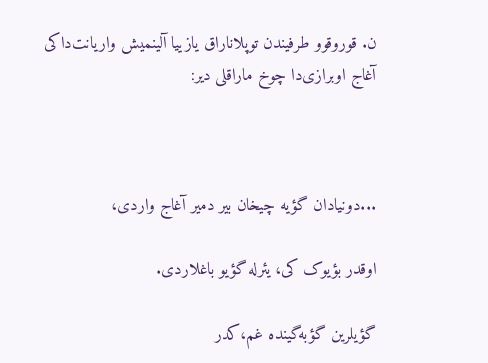ن. قوروقوو طرفیندن توپلاناراق یازییا آلینمیش واریانت‌داکی آغاج اوبرازی‌دا چوخ ماراقلی دیر:



...دونیادان گؤیه چیخان بیر دمیر آغاج واردی،

اوقدر بؤیوک کی، یئرله گؤیو باغلاردی.

گؤیلرین گؤبه‌گینده غم،کدر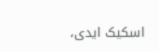اسکیک ایدی،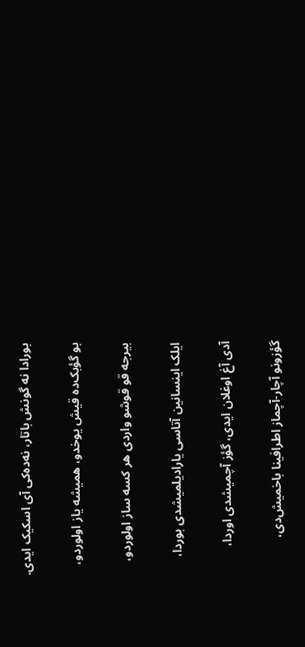بورادا نه گونش باتار، نه‌ده‌کی آی اسکیک ایدی.

بو گؤبک‌ده قیش یوخدو، همیشه یاز اولوردو،

بیرجه قو قوشو واردی هر کسه ساز اولوردو،

ایلک اینسانین آتاسی یارادیلمیشدی بوردا،

آدی آغ اوغلان ایدی، گؤز آچمیشدی اوردا،

گؤزونو آچار-آچماز اطرافینا باخمیش‌دی،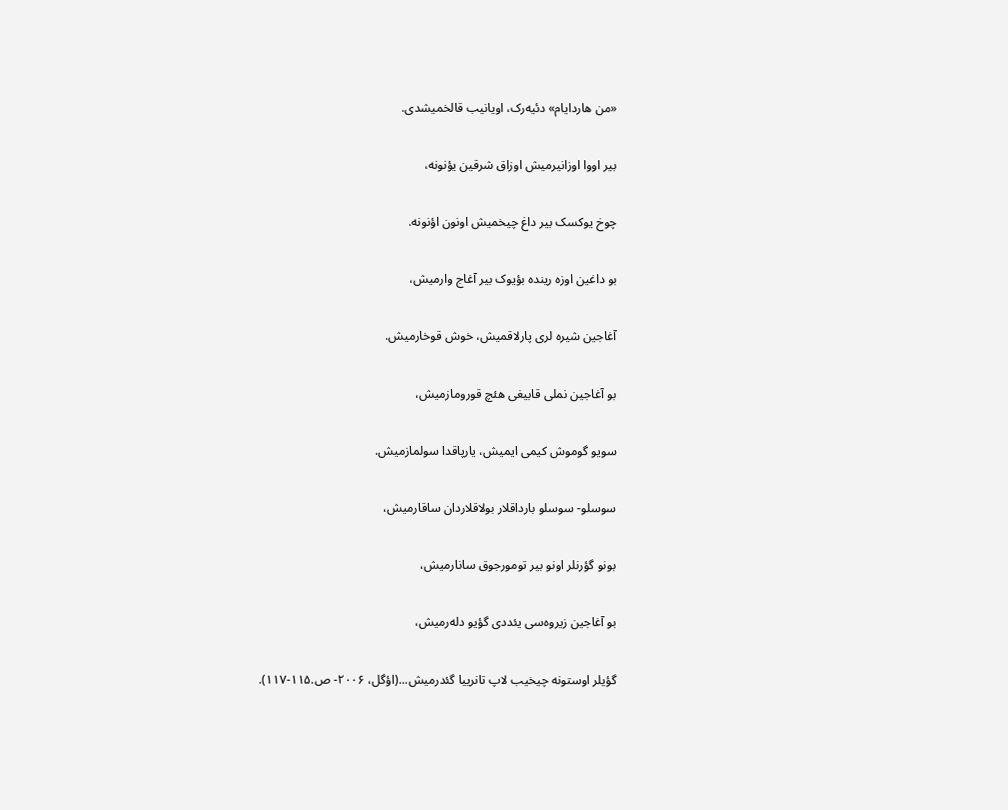«من هاردایام» دئیه‌رک، اویانیب قالخمیشدی.

بیر اووا اوزانیرمیش اوزاق شرقین یؤنونه،

چوخ یوکسک بیر داغ چیخمیش اونون اؤنونه.

بو داغین اوزه رینده بؤیوک بیر آغاج وارمیش،

آغاجین شیره لری پارلاقمیش، خوش قوخارمیش.

بو آغاجین نملی قابیغی هئچ قورومازمیش،

سویو گوموش کیمی ایمیش، یارپاقدا سولمازمیش.

سوسلو- سوسلو بارداقلار بولاقلاردان ساقارمیش،

بونو گؤرنلر اونو بیر تومورجوق سانارمیش،

بو آغاجین زیروه‌سی یئددی گؤیو دله‌رمیش،

گؤیلر اوستونه چیخیب لاپ تانرییا گئدرمیش...(اؤگل، ۲۰۰۶- ص.۱۱۵-۱۱۷).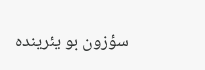سؤزون بو یئرینده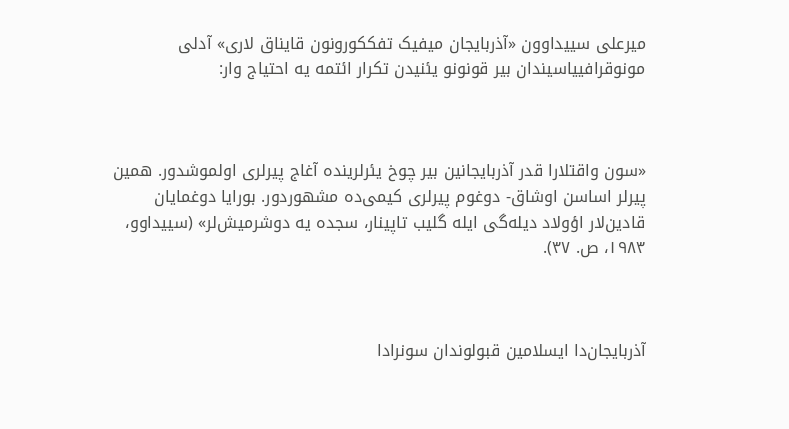میرعلی سییداوون «آذربایجان میفیک تفککورونون قایناق لاری» آدلی مونوقرافییاسیندان بیر قونونو یئنیدن تکرار ائتمه یه احتیاج وار:



«سون واقتلارا قدر آذربایجانین بیر چوخ یئرلرینده آغاج پیرلری اولموشدور. همین پیرلر اساسن اوشاق- دوغوم پیرلری کیمی‌ده مشهوردور. بورایا دوغمایان قادین‌لار اؤولاد دیله‌گی ایله گلیب تاپینار، سجده یه دوشرمیش‌لر» (سییداوو، ۱۹۸۳، ص. ۳۷).



آذربایجان‌دا ایسلامین قبولوندان سونرادا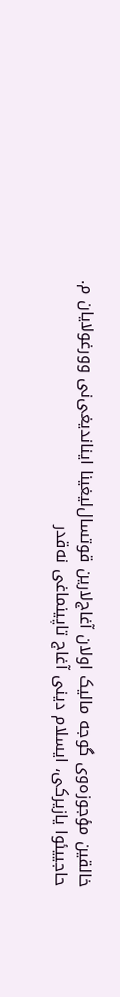خالقین مؤجوزه‌وی گوجه مالیک اولان آغاج‌لارین قوتسال‌لیغینا ایناندیغی‌نی وورغولایان م. حاجییئوا یازیر‌کی، ایسلام دینی آغاج تاپینماغی نه‌قدر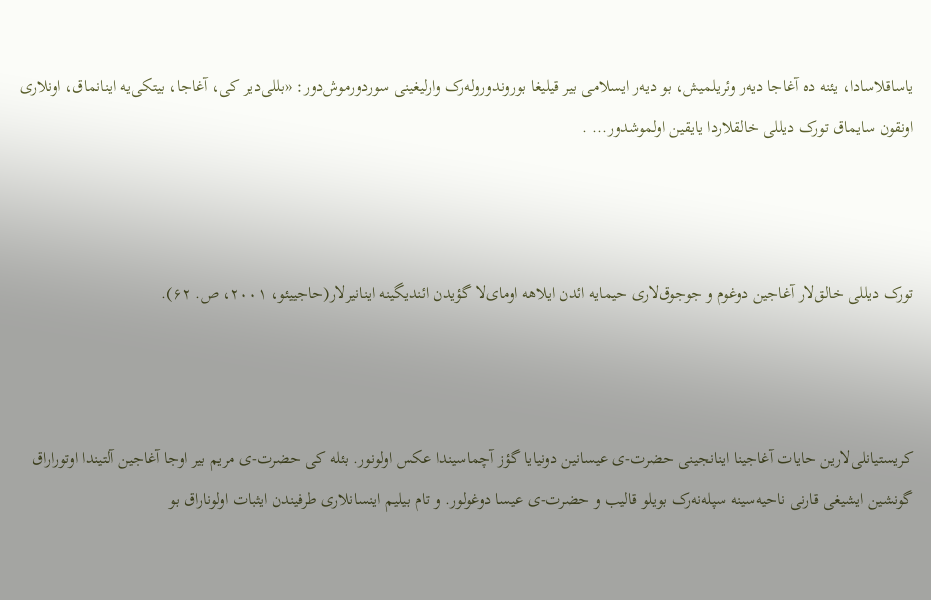یاساقلاسادا، یئنه ده آغاجا دیه‌ر وئریلمیش، بو دیه‌ر ایسلامی بیر قیلیغا بوروندوروله‌رک وارلیغینی سوردورموش‌دور: «بللی‌دیر کی، آغاجا، بیتکی‌یه اینانماق، اونلاری اونقون سایماق تورک دیللی خالقلاردا یایقین اولموشدور... .



تورک دیللی خالق‌لار آغاجین دوغوم و جوجوق‌لاری حیمایه ائدن ایلاهه اومای‌لا گؤیدن ائندیگینه اینانیرلار(حاجییئو، ۲۰۰۱، ص. ۶۲).



کریستیانلی‌لارین حایات آغاجینا اینانجینی حضرت‌-ی عیسانین دونیایا گؤز آچماسیندا عکس اولونور. بئله کی حضرت-ی مریم بیر اوجا آغاجین آلتیندا اوتوراراق گونشین ایشیغی قارنی ناحیه‌سینه سپله‌نه‌رک بویلو قالیب و حضرت-ی عیسا دوغولور. و تام بیلیم اینسانلاری طرفیندن ایثبات اولوناراق بو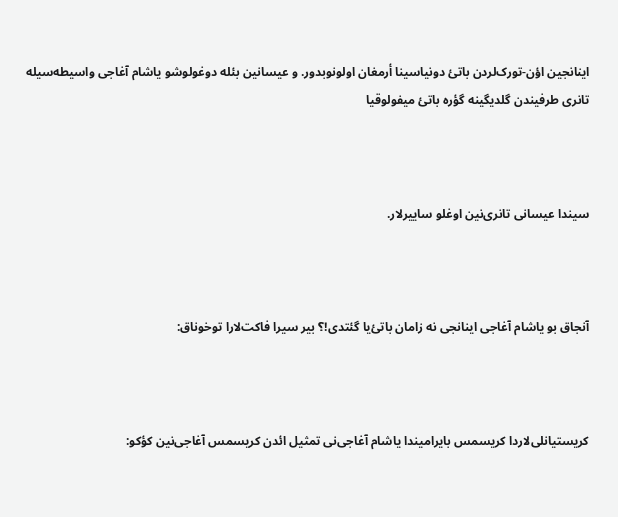اینانجین اؤن-تورک‌لردن باتئ دونیاسینا أرمغان اولونوبدور. و عیسانین بئله دوغولوشو یاشام آغاجی واسیطه‌سیله تانری طرفیندن گلدیگینه گؤره باتئ میفولوقیا



سیندا عیسانی تانری‌نین اوغلو ساییرلار.



آنجاق بو یاشام آغاجی اینانجی نه زامان باتئ‌یا گئتدی!؟ بیر سیرا فاکت‌لارا توخوناق:



کریستیانلی‌لاردا کریسمس بایرامیندا یاشام آغاجی‌نی تمثیل ائدن کریسمس آغاجی‌نین کؤکو: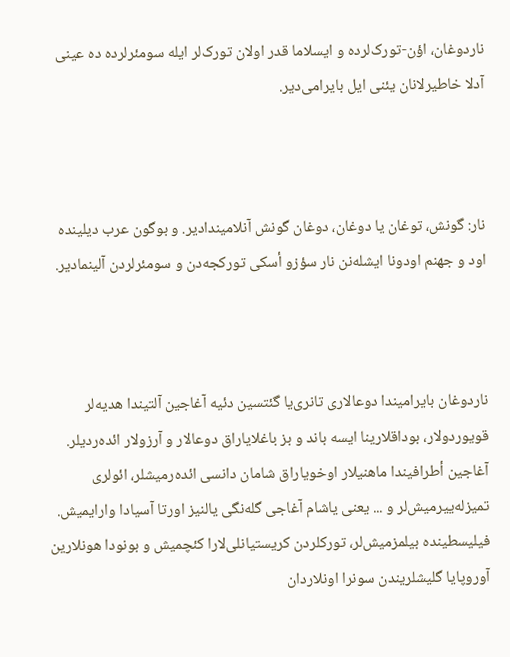ناردوغان، اؤن-تورک‌لرده و ایسلاما قدر اولان تورک‌لر ایله سومئرلرده ده عینی آدلا خاطیرلانان یئنی ایل بایرامی‌دیر.



نار: گونش، توغان یا دوغان، دوغان گونش آنلامیندادیر. و بوگون عرب دیلینده اود و جهنم اودونا ایشله‌نن نار سؤزو أسکی تورکجه‌دن و سومئرلردن آلینمادیر.



ناردوغان بایرامیندا دوعالاری تانری‌یا گئتسین دئیه آغاجین آلتیندا هدیه‌لر قویوردولار، بوداقلارینا ایسه باند و بز باغلایاراق دوعالار و آرزولار ائده‌ردیلر. آغاجین أطرافیندا ماهنیلار اوخویاراق شامان دانسی ائده‌رمیشلر، ائولری تمیزله‌ییرمیش‌لر و ... یعنی یاشام آغاجی گله‌نگی یالنیز اورتا آسیادا وارایمیش. فیلیسطینده بیلمزمیش‌لر، تورکلردن کریستیانلی‌لارا کئچمیش و بونودا هونلارین آوروپایا گلیشلریندن سونرا اونلاردان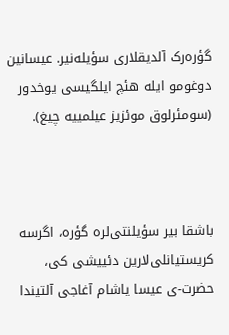گؤره‌رک آلدیقلاری سؤیله‌نیر. عیسانین دوغومو ایله هئچ ایلگیسی یوخدور (سومئرلوق موئزیز عیلمییه چیغ).



باشقا بیر سؤیلنتی‌لره گؤره، اگرسه کریستیانلی‌لارین دئییشی کی، حضرت-ی عیسا یاشام آغاجی آلتیندا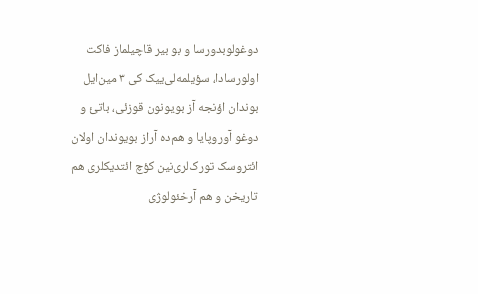دوغولوبدورسا و بو بیر قاچیلماز فاکت اولورسادا، سؤیلمه‌لی‌ییک کی ۳ مین‌ایل بوندان اؤنجه آز بویونون قوزئی، باتئ و دوغو آوروپایا و هم‌ده آراز بویوندان اولان ائتروسک تورک‌لری‌نین کؤچ ائتدیکلری هم تاریخن و هم آرخئولوژی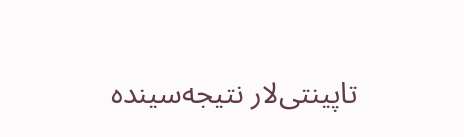تاپینتی‌لار نتیجه‌سینده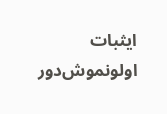ایثبات اولونموش‌دور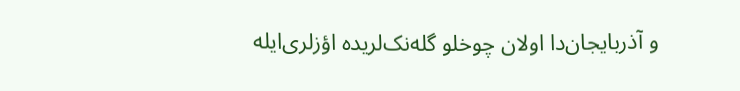و آذربایجان‌دا اولان چوخلو‌ گله‌نک‌لریده اؤزلری‌ایله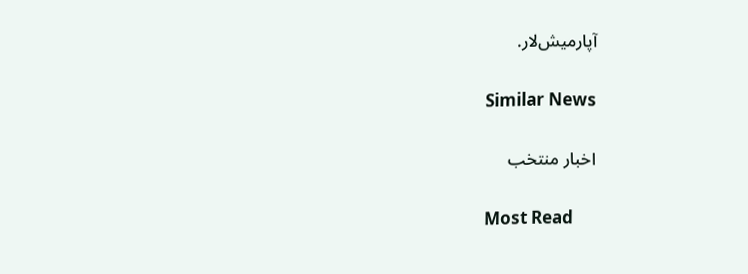آپارمیش‌لار.

Similar News

اخبار منتخب

Most Read